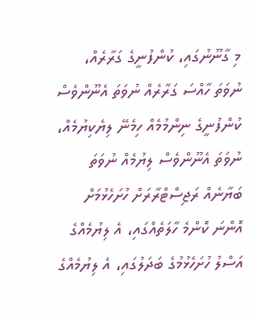މި ގާނޫނުގައި، ކުންފުނީގެ ގަރާރެއް، ނުވަތަ ހާއްސަ ގަރާރެއް ނުވަތަ އެނޫންވެސް ކުންފުނީގެ ނިންމުމެއް ހިމެނޭ ލިޔެކިޔުމެއް، ނުވަތަ އެނޫންވެސް ލިޔުމެއް ނުވަތަ ބަޔާނެއް ރަޖިސްޓްރާރަށް ހުށަހެޅުމަށް އޮންނަ ކޮންމެ ހާލަތެއްގައި، އެ ލިޔުމެއްގެ އަސްލު ހުށަހެޅުމުގެ ބަދަލުގައި، އެ ލިޔުމެއްގެ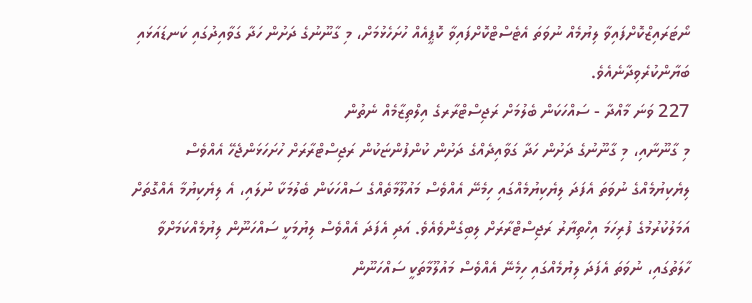ނޯޓަރައިޒްކޮށްފައިވާ ލިޔުމެއް ނުވަތަ އެޓެސްޓްކޮށްފައިވާ ކޮޕީއެއް ހުށަހެޅުމަށް، މި ގާނޫނުގެ ދަށުން ހަދާ ގަވާއިދުގައި ކަނޑައަޅައި ބަޔާންކުރެވިދާނެއެވެ.
227 ވަނަ މާއްދާ - ސައްހަކަން ބެލުމަށް ރަޖިސްޓްރާރގެ އިލްތިޒާމެއް ނެތުން
މި ގާނޫނާއި، މި ގާނޫނުގެ ދަށުން ހަދާ ގަވާއިދެއްގެ ދަށުން ކުންފުންޏަކުން ރަޖިސްޓްރާރަށް ހުށަހަޅަންޖެހޭ އެއްވެސް ލިޔެކިޔުމެއްގެ ނުވަތަ އެފަދަ ލިޔެކިޔުމެއްގައި ހިމެނޭ އެއްވެސް މައުލޫމާތެއްގެ ސައްހަކަން ބެލުމަކާ ނުލައި، އެ ލިޔެކިޔުމާ އެއްގޮތަށް އަމަލުކުރުމުގެ ފުރިހަމަ އިހްތިޔާރު ރަޖިސްޓްރާރަށް ލިބިގެންވެއެވެ. އަދި އެފަދަ އެއްވެސް ލިޔުމަކީ ސައްހަނޫން ލިޔުމެއްކަމަށްވާ ހާލަތުގައި، ނުވަތަ އެފަދަ ލިޔުމެއްގައި ހިމެނޭ އެއްވެސް މައުލޫމާތަކީ ސައްހަނޫން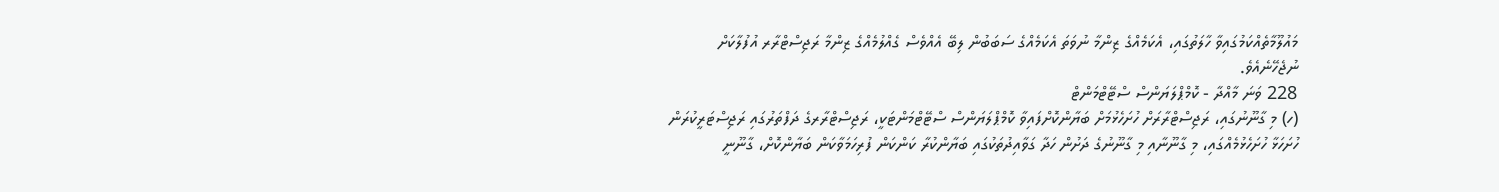މައުލޫމާތެއްކަމުގައިވާ ހާލަތުގައި، އެކަމެއްގެ ޒިންމާ ނުވަތަ އެކަމެއްގެ ސަބަބުން ލިބޭ އެއްވެސް ގެއްލުމެއްގެ ޒިންމާ ރަޖިސްޓްރާރ އުފުލާކަށް ނުޖެހޭނެއެވެ.
228 ވަނަ މާއްދާ - ކޮމްޕްލަޔަންސް ސްޓޭޓްމަންޓް
(ހ) މި ގާނޫނުގައި، ރަޖިސްޓްރާރަށް ހުށަހެޅުމަށް ބަޔާންކޮށްފައިވާ ކޮމްޕްލަޔަންސް ސްޓޭޓްމަންޓަކީ، ރަޖިސްޓްރާރގެ ދަފްތަރުގައި ރަޖިސްޓަރީކުރަން ހުށަހަޅާ ހުށަހެޅުމެއްގައި، މި ގާނޫނާއި މި ގާނޫނުގެ ދަށުން ހަދާ ގަވާއިދުތަކުގައި ބަޔާންކުރާ ކަންކަން ފުރިހަމަވާކަން ބަޔާންކޮށް، ގާނޫނީ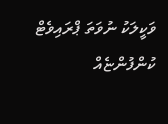ވަކީލަކު ނުވަތަ ޕްރައިވެޓް ކުންފުންޏެއް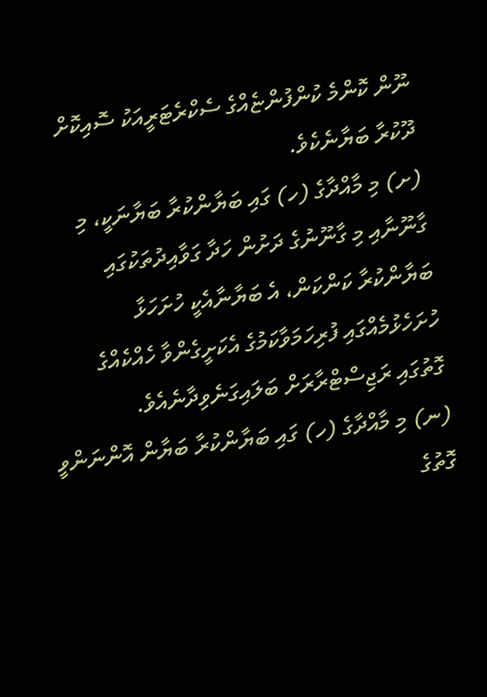ނޫން ކޮންމެ ކުންފުންޏެއްގެ ސެކްރެޓަރީއަކު ސޮއިކޮށް ދޫކުރާ ބަޔާނެކެވެ.
(ށ) މި މާއްދާގެ (ހ) ގައި ބަޔާންކުރާ ބަޔާނަކީ، މި ގާނޫނާއި މި ގާނޫނުގެ ދަށުން ހަދާ ގަވާއިދުތަކުގައި ބަޔާންކުރާ ކަންކަން، އެ ބަޔާނާއެކީ ހުށަހަޅާ ހުށަހެޅުމެއްގައި ފުރިހަމަވާކަމުގެ އެކަށީގެންވާ ހެއްކެއްގެ ގޮތުގައި ރަޖިސްޓްރާރަށް ބަލައިގަނެވިދާނެއެވެ.
(ނ) މި މާއްދާގެ (ހ) ގައި ބަޔާންކުރާ ބަޔާން އޮންނަންވީ ގޮތުގެ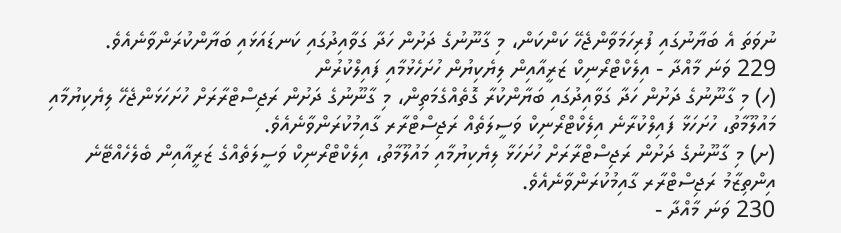ނުވަތަ އެ ބަޔާނުގައި ފުރިހަމަވާންޖެހޭ ކަންކަން، މި ގާނޫނުގެ ދަށުން ހަދާ ގަވާއިދުގައި ކަނޑައަޅައި ބަޔާންކުރަންވާނެއެވެ.
229 ވަނަ މާއްދާ - އިލެކްޓްރޯނިކް ޒަރީއާއިން ލިޔެކިޔުން ހުށަހެޅުމާއި ފައިލްކުރުން
(ހ) މި ގާނޫނުގެ ދަށުން ހަދާ ގަވާއިދުގައި ބަޔާންކުރާ ގޮތެއްގެމަތިން، މި ގާނޫނުގެ ދަށުން ރަޖިސްޓްރާރަށް ހުށަހަޅަންޖެހޭ ލިޔެކިޔުމާއި މައުލޫމާތު، ހުށަހަޅާ ފައިލްކުރާނެ އިލެކްޓްރޯނިކް ވަސީލަތެއް ރަޖިސްޓްރާރ ގާއިމުކުރަންވާނެއެވެ.
(ށ) މި ގާނޫނުގެ ދަށުން ރަޖިސްޓްރާރަށް ހުށަހަޅާ ލިޔެކިޔުމާއި މައުލޫމާތު، އިލެކްޓްރޯނިކް ވަސީލަތެއްގެ ޒަރީއާއިން ބެލެހެއްޓޭނެ އިންތިޒާމު ރަޖިސްޓްރާރ ގާއިމުކުރަންވާނެއެވެ.
230 ވަނަ މާއްދާ -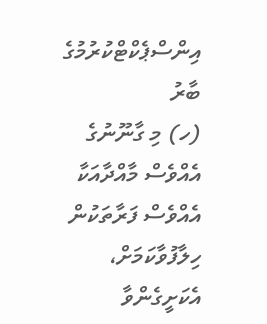އިންސްޕެކްޓްކުރުމުގެ ބާރު
(ހ) މި ގާނޫނުގެ އެއްވެސް މާއްދާއަކާ އެއްވެސް ފަރާތަކުން ހިލާފުވާކަމަށް، އެކަށީގެންވާ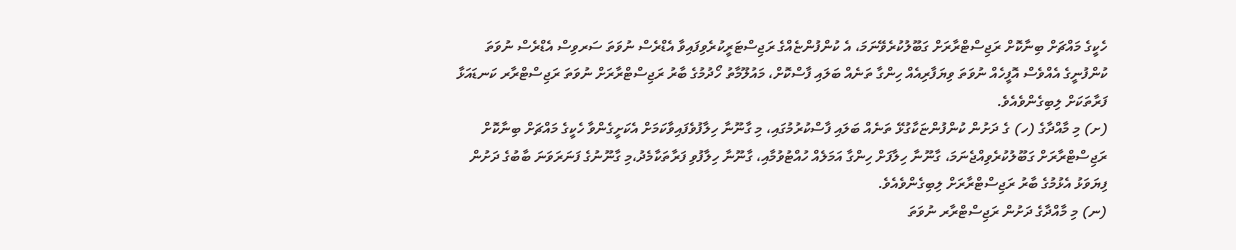ހެކީގެ މައްޗަށް ބިނާކޮށް ރަޖިސްޓްރާރަށް ގަބޫލުކުރެވޭނަމަ، އެ ކުންފުންޏެއްގެ ރަޖިސްޓަރީކުރެވިފައިވާ އެޑްރެސް ނުވަތަ ސަރވިސް އެޑްރެސް ނުވަތަ ކުންފުނީގެ އެއްވެސް އޮފީހެއް ނުވަތަ ވިޔަފާރިއެއް ހިންގާ ތަނެއް ބަލައި ފާސްކޮށް، މައުލޫމާތު ހޯދުމުގެ ބާރު ރަޖިސްޓްރާރަށް ނުވަތަ ރަޖިސްޓްރާރ ކަނޑައަޅާ ފަރާތަކަށް ލިބިގެންވެއެވެ.
(ށ) މި މާއްދާގެ (ހ) ގެ ދަށުން ކުންފުންޏަކާގުޅޭ ތަނެއް ބަލައި ފާސްކުރުމުގައި، މި ގާނޫނާ ހިލާފުވެފައިވާކަމަށް އެކަށީގެންވާ ހެކީގެ މައްޗަށް ބިނާކޮށް ރަޖިސްޓްރާރަށް ގަބޫލުކުރެވިއްޖެނަމަ، ގާނޫނާ ހިލާފަށް ހިންގާ އަމަލެއް ހުއްޓުވުމާއި، ގާނޫނާ ހިލާފުވި ފަރާތަކާމެދު،މި ގާނޫނުގެ ފަނަރަވަނަ ބާބުގެ ދަށުން ފިޔަވަޅު އެޅުމުގެ ބާރު ރަޖިސްޓްރާރަށް ލިބިގެންވެއެވެ.
(ނ) މި މާއްދާގެ ދަށުން ރަޖިސްޓްރާރ ނުވަތަ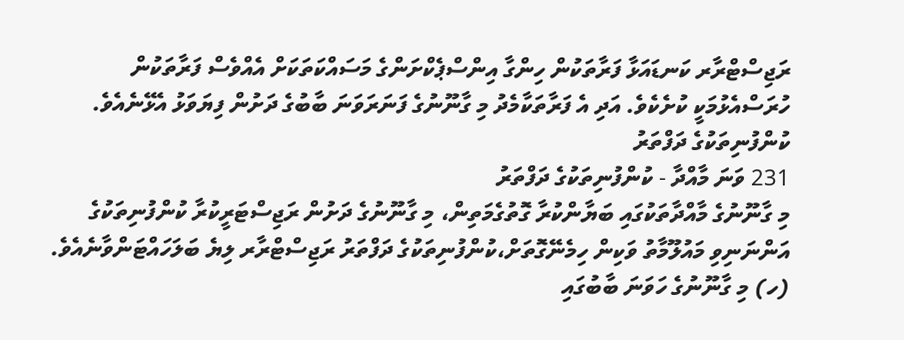ރަޖިސްޓްރާރ ކަނޑައަޅާ ފަރާތަކުން ހިންގާ އިންސްޕެކްށަންގެ މަސައްކަތަކަށް އެއްވެސް ފަރާތަކުން ހުރަސްއެޅުމަކީ ކުށެކެވެ. އަދި އެ ފަރާތަކާމެދު މި ގާނޫނުގެ ފަނަރަވަނަ ބާބުގެ ދަށުން ފިޔަވަޅު އެޅޭނެއެވެ.
ކުންފުނިތަކުގެ ދަފްތަރު
231 ވަނަ މާއްދާ - ކުންފުނިތަކުގެ ދަފްތަރު
މި ގާނޫނުގެ މާއްދާތަކުގައި ބަޔާންކުރާ ގޮތުގެމަތިން، މި ގާނޫނުގެ ދަށުން ރަޖިސްޓަރީކުރާ ކުންފުނިތަކުގެ އަންނަނިވި މައުލޫމާތު ވަކިން ހިމެނޭގޮތަށް،ކުންފުނިތަކުގެ ދަފްތަރު ރަޖިސްޓްރާރ ލިޔެ ބަލަހައްޓަންވާނެއެވެ.
(ހ) މި ގާނޫނުގެ ހަވަނަ ބާބުގައި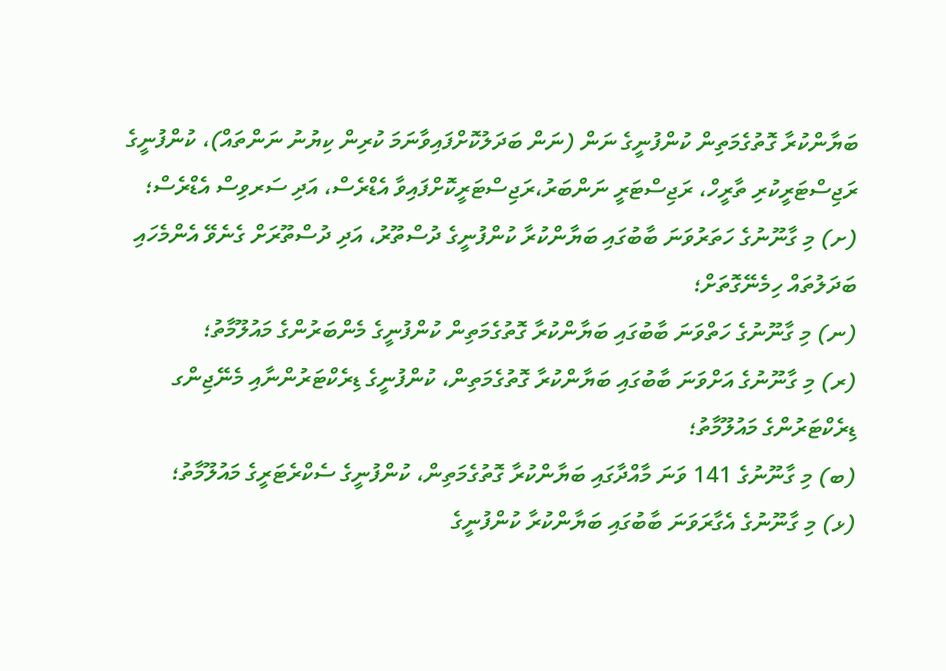ބަޔާންކުރާ ގޮތުގެމަތިން ކުންފުނީގެ ނަން (ނަން ބަދަލުކޮށްފައިވާނަމަ ކުރިން ކިޔުނު ނަންތައް)، ކުންފުނީގެ ރަޖިސްޓަރީކުރި ތާރީހް، ރަޖިސްޓަރީ ނަންބަރު،ރަޖިސްޓަރީކޮށްފައިވާ އެޑްރެސް، އަދި ސަރވިސް އެޑްރެސް؛
(ށ) މި ގާނޫނުގެ ހަތަރުވަނަ ބާބުގައި ބަޔާންކުރާ ކުންފުނީގެ ދުސްތޫރު، އަދި ދުސްތޫރަށް ގެނެވޭ އެންމެހައި ބަދަލުތައް ހިމެނޭގޮތަށް؛
(ނ) މި ގާނޫނުގެ ހަތްވަނަ ބާބުގައި ބަޔާންކުރާ ގޮތުގެމަތިން ކުންފުނީގެ މެންބަރުންގެ މައުލޫމާތު؛
(ރ) މި ގާނޫނުގެ އަށްވަނަ ބާބުގައި ބަޔާންކުރާ ގޮތުގެމަތިން، ކުންފުނީގެ ޑިރެކްޓަރުންނާއި މެނޭޖިންގ ޑިރެކްޓަރުންގެ މައުލޫމާތު؛
(ބ) މި ގާނޫނުގެ 141 ވަނަ މާއްދާގައި ބަޔާންކުރާ ގޮތުގެމަތިން، ކުންފުނީގެ ސެކްރެޓަރީގެ މައުލޫމާތު؛
(ޅ) މި ގާނޫނުގެ އެގާރަވަނަ ބާބުގައި ބަޔާންކުރާ ކުންފުނީގެ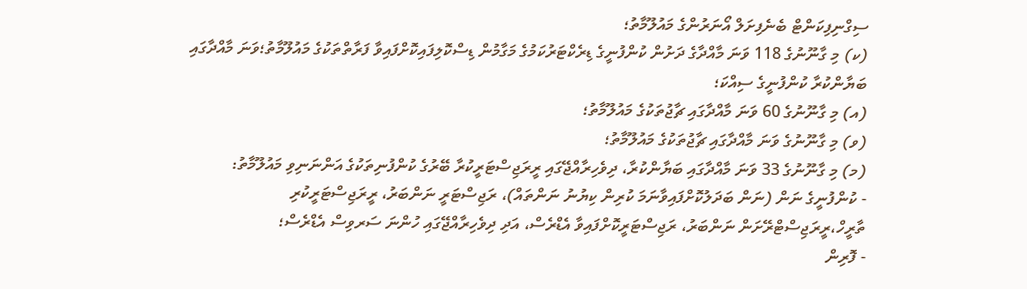ސިގްނިފިކަންޓް ބެނެފިށަލް އޯނަރުންގެ މައުލޫމާތު؛
(ކ) މި ގާނޫނުގެ 118 ވަނަ މާއްދާގެ ދަށުން ކުންފުނީގެ ޑިރެކްޓަރުކަމުގެ މަގާމުން ޑިސްކޮލިފައިކޮށްފައިވާ ފަރާތްތަކުގެ މައުލޫމާތު؛ވަނަ މާއްދާގައި ބަޔާންކުރާ ކުންފުނީގެ ސިއްކަ؛
(އ) މި ގާނޫނުގެ 60 ވަނަ މާއްދާގައި ޗާޖުތަކުގެ މައުލޫމާތު؛
(ވ) މި ގާނޫނުގެ ވަނަ މާއްދާގައި ޗާޖުތަކުގެ މައުލޫމާތު؛
(މ) މި ގާނޫނުގެ 33 ވަނަ މާއްދާގައި ބަޔާންކުރާ، ދިވެހިރާއްޖޭގައި ރީރަޖިސްޓަރީކުރާ ބޭރުގެ ކުންފުނިތަކުގެ އަންނަނިވި މައުލޫމާތު:
- ކުންފުނީގެ ނަން (ނަން ބަދަލުކޮށްފައިވާނަމަ ކުރިން ކިޔުނު ނަންތައް)، ރަޖިސްޓަރީ ނަންބަރު، ރީރަޖިސްޓަރީކުރި ތާރީހް،ރީރަޖިސްޓްރޭށަން ނަންބަރު، ރަޖިސްޓަރީކޮށްފައިވާ އެޑްރެސް، އަދި ދިވެހިރާއްޖޭގައި ހުންނަ ސަރވިސް އެޑްރެސް؛
- ފޮރިން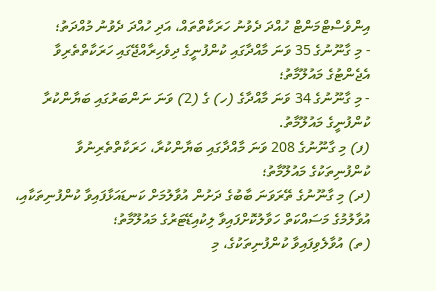އިންވެސްޓްމަންޓް ހުއްދަ ދެވުނު ހަރަކާތްތައް، އަދި ހުއްދަ ދެވުނު މުއްދަތު؛
- މި ގާނޫނުގެ 35 ވަނަ މާއްދާގައި ކުންފުނީގެ ދިވެހިރާއްޖޭގައި ހަރަކާތްތެރިވާ އެޖެންޓުގެ މައުލޫމާތު؛
- މި ގާނޫނުގެ 34 ވަނަ މާއްދާގެ (ހ) ގެ (2) ވަނަ ނަންބަރުގައި ބަޔާންކުރާ ކުންފުނީގެ މައުލޫމާތު.
(ފ) މި ގާނޫނުގެ 208 ވަނަ މާއްދާގައި ބަޔާންކުރާ، ހަރަކާތްތެރިނުވާ ކުންފުނިތަކުގެ މައުލޫމާތު؛
(ދ) މި ގާނޫނުގެ ތޭރަވަނަ ބާބުގެ ދަށުން އުވާލުމަށް ކަނޑައަޅާފައިވާ ކުންފުނިތަކާއި، އުވާލުމުގެ މަސައްކަތް ހަވާލުކޮށްފައިވާ ލިކުއިޑޭޓަރުގެ މައުލޫމާތު؛
(ތ) އުވާލެވިފައިވާ ކުންފުނިތަކުގެ، މި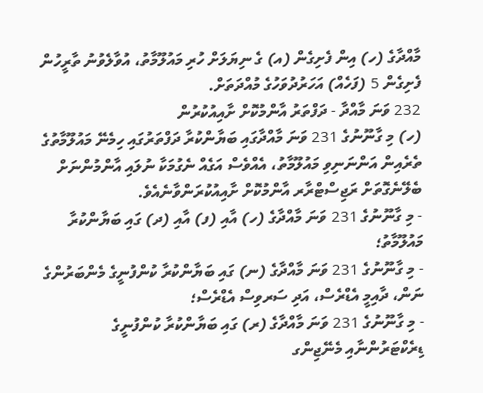މާއްދާގެ (ހ) އިން ފެށިގެން (އ) ގެ ނިޔަލަށް ހުރި މައުލޫމާތު، އުވާލެވުނު ތާރީހުން ފެށިގެން 5 (ފަހެއް) އަހަރުދުވަހުގެ މުއްދަތަށް.
232 ވަނަ މާއްދާ - ދަފްތަރު އާންމުކޮށް ށާއިއުކުރުން
(ހ) މި ގާނޫނުގެ 231 ވަނަ މާއްދާގައި ބަޔާންކުރާ ދަފްތަރުގައި ހިމެނޭ މައުލޫމާތުގެ ތެރެއިން އަންނަނިވި މައުލޫމާތު، އެއްވެސް އަގެއް ނެގުމަކާ ނުލައި އާންމުންނަށް ބެލޭނެގޮތަށް ރަޖިސްޓްރާރ އާންމުކޮށް ށާއިއުކުރަންވާނެއެވެ.
- މި ގާނޫނުގެ 231 ވަނަ މާއްދާގެ (ހ) އާއި (ފ) އާއި (ދ) ގައި ބަޔާންކުރާ މައުލޫމާތު؛
- މި ގާނޫނުގެ 231 ވަނަ މާއްދާގެ (ނ) ގައި ބަޔާންކުރާ ކުންފުނީގެ މެންބަރުންގެ ނަން، ދާއިމީ އެޑްރެސް، އަދި ސަރވިސް އެޑްރެސް؛
- މި ގާނޫނުގެ 231 ވަނަ މާއްދާގެ (ރ) ގައި ބަޔާންކުރާ ކުންފުނީގެ ޑިރެކްޓަރުންނާއި މެނޭޖިންގ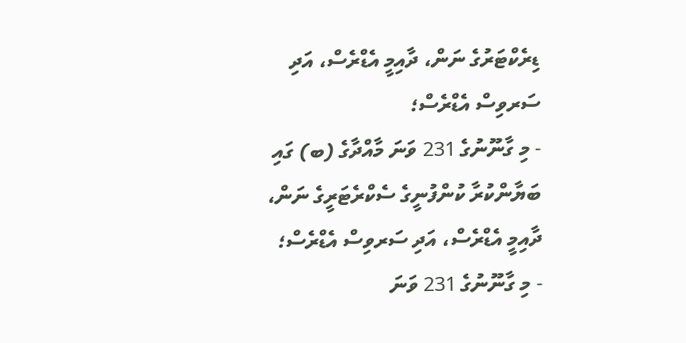ޑިރެކްޓަރުގެ ނަން، ދާއިމީ އެޑްރެސް، އަދި ސަރވިސް އެޑްރެސް؛
- މި ގާނޫނުގެ 231 ވަނަ މާއްދާގެ (ބ) ގައި ބަޔާންކުރާ ކުންފުނީގެ ސެކްރެޓަރީގެ ނަން، ދާއިމީ އެޑްރެސް، އަދި ސަރވިސް އެޑްރެސް؛
- މި ގާނޫނުގެ 231 ވަނަ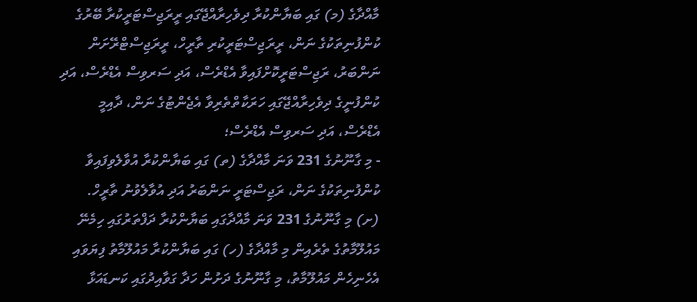މާއްދާގެ (މ) ގައި ބަޔާންކުރާ ދިވެހިރާއްޖޭގައި ރީރަޖިސްޓަރީކުރާ ބޭރުގެ ކުންފުނިތަކުގެ ނަން، ރީރަޖިސްޓަރީކުރި ތާރީހް، ރީރަޖިސްޓްރޭށަން ނަންބަރު، ރަޖިސްޓަރީކޮށްފައިވާ އެޑްރެސް، އަދި ސަރވިސް އެޑްރެސް، އަދި ކުންފުނީގެ ދިވެހިރާއްޖޭގައި ހަރަކާތްތެރިވާ އެޖެންޓުގެ ނަން، ދާއިމީ އެޑްރެސް، އަދި ސަރވިސް އެޑްރެސް؛
- މި ގާނޫނުގެ 231 ވަނަ މާއްދާގެ (ތ) ގައި ބަޔާންކުރާ އުވާލެވިފައިވާ ކުންފުނިތަކުގެ ނަން، ރަޖިސްޓަރީ ނަންބަރު އަދި އުވާލެވުނު ތާރީހް.
(ށ) މި ގާނޫނުގެ 231 ވަނަ މާއްދާގައި ބަޔާންކުރާ ދަފްތަރުގައި ހިމެނޭ މައުލޫމާތުގެ ތެރެއިން މި މާއްދާގެ (ހ) ގައި ބަޔާންކުރާ މައުލޫމާތު ފިޔަވައި އެހެނިހެން މައުލޫމާތު، މި ގާނޫނުގެ ދަށުން ހަދާ ގަވާއިދުގައި ކަނޑައަޅާ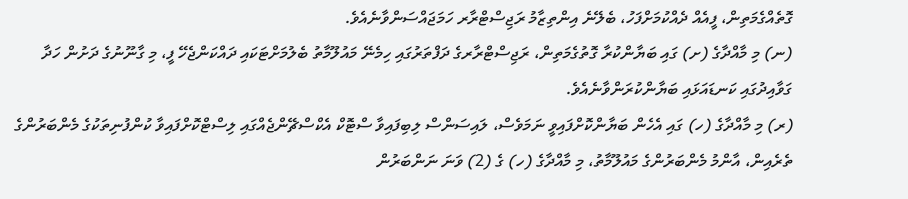ގޮތެއްގެމަތިން، ފީއެއް ދެއްކުމަށްފަހު، ބެލޭނެ އިންތިޒާމު ރަޖިސްޓްރާރ ހަމަޖައްސަންވާނެއެވެ.
(ނ) މި މާއްދާގެ (ށ) ގައި ބަޔާންކުރާ ގޮތުގެމަތިން، ރަޖިސްޓްރާރގެ ދަފްތަރުގައި ހިމެނޭ މައުލޫމާތު ބެލުމަށްޓަކައި ދައްކަންޖެހޭ ފީ، މި ގާނޫނުގެ ދަށުން ހަދާ ގަވާއިދުގައި ކަނޑައަޅައި ބަޔާންކުރަންވާނެއެވެ.
(ރ) މި މާއްދާގެ (ހ) ގައި އެހެން ބަޔާންކޮށްފައިވީ ނަމަވެސް، ލައިސަންސް ލިބިފައިވާ ސްޓޮކް އެކްސްޗޭންޖެއްގައި ލިސްޓްކޮށްފައިވާ ކުންފުނިތަކުގެ މެންބަރުންގެ ތެރެއިން، އާންމު މެންބަރުންގެ މައުލޫމާތު، މި މާއްދާގެ (ހ) ގެ (2) ވަނަ ނަންބަރުން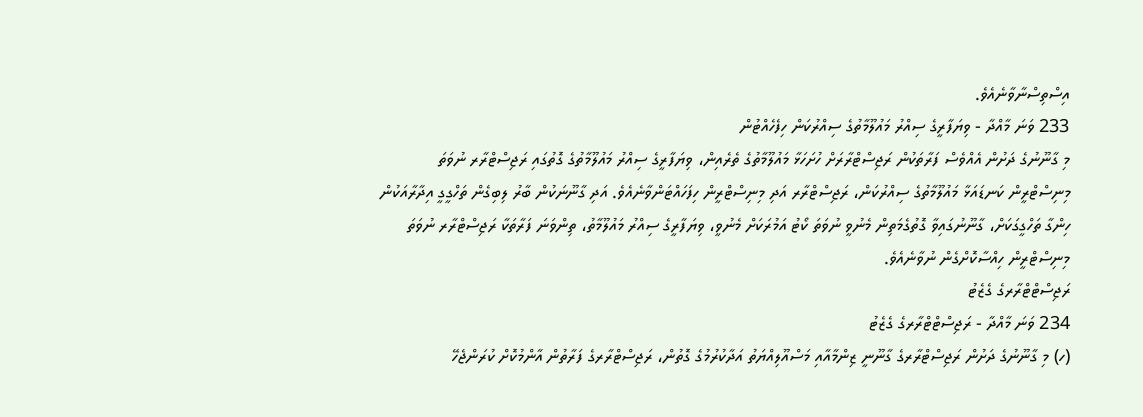އިސްތިސްނާވާނެއެވެ.
233 ވަނަ މާއްދާ - ވިޔަފާރީގެ ސިއްރު މައުލޫމާތުގެ ސިއްރުކަން ހިފެހެއްޓުން
މި ގާނޫނުގެ ދަށުން އެއްވެސް ފަރާތަކުން ރަޖިސްޓްރާރަށް ހުށަހަޅާ މައުލޫމާތުގެ ތެރެއިން، ވިޔަފާރީގެ ސިއްރު މައުލޫމާތުގެ ގޮތުގައި ރަޖިސްޓްރާރ ނުވަތަ މިނިސްޓްރީން ކަނޑައަޅާ މައުލޫމާތުގެ ސިއްރުކަން، ރަޖިސްޓްރާރ އަދި މިނިސްޓްރީން ހިފަހައްޓަންވާނެއެވެ. އަދި ގާނޫނަކުން ބާރު ލިބިގެން ތަހްގީގީ އިދާރާއަކުން ހިންގާ ތަހްގީގަކަށް، ގާނޫނުގައިވާ ގޮތުގެމަތިން މެނުވީ ނުވަތަ ކޯޓު އަމުރަކަށް މެނުވީ، ވިޔަފާރީގެ ސިއްރު މައުލޫމާތު، ތިންވަނަ ފަރާތަކާ ރަޖިސްޓްރާރ ނުވަތަ މިނިސްޓްރީން ހިއްސާކޮށްގެން ނުވާނެއެވެ.
ރަޖިސްޓްޓްރާރގެ ގެޒެޓު
234 ވަނަ މާއްދާ - ރަޖިސްޓްޓްރާރގެ ގެޒެޓު
(ހ) މި ގާނޫނުގެ ދަށުން ރަޖިސްޓްރާރގެ ގާނޫނީ ޒިންމާއާއި މަސްއޫލިއްޔަތު އަދާކުރުމުގެ ގޮތުން، ރަޖިސްޓްރާރގެ ފަރާތުން އާންމުކޮށް ކުރަންޖެހޭ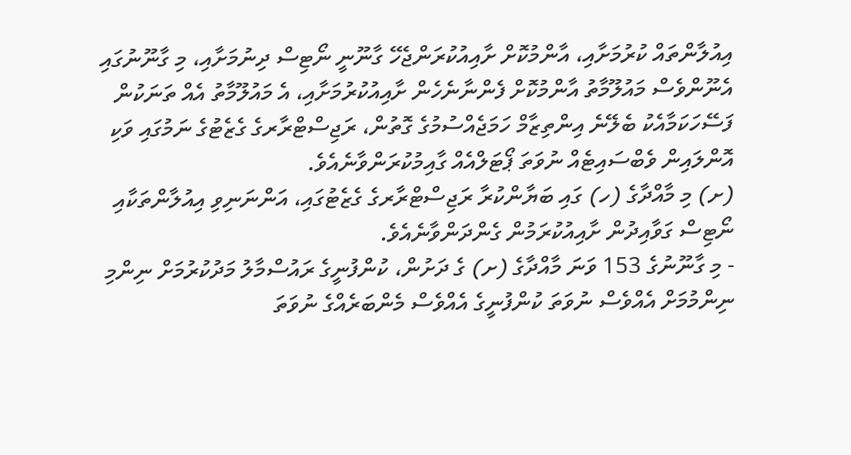އިއުލާންތައް ކުރުމަށާއި، އާންމުކޮށް ށާއިއުކުރަންޖެހޭ ގާނޫނީ ނޯޓިސް ދިނުމަށާއި، މި ގާނޫނުގައި އެނޫންވެސް މައުލޫމާތު އާންމުކޮށް ފެންނާނެހެން ށާއިއުކުރުމަށާއި، އެ މައުލޫމާތު އެއް ތަނަކުން ފަސޭހަކަމާއެކު ބެލޭނެ އިންތިޒާމް ހަމަޖެއްސުމުގެ ގޮތުން، ރަޖިސްޓްރާރގެ ގެޒެޓުގެ ނަމުގައި ވަކި އޮންލައިން ވެބްސައިޓެއް ނުވަތަ ޕޯޓަލްއެއް ގާއިމުކުރަންވާނެއެވެ.
(ށ) މި މާއްދާގެ (ހ) ގައި ބަޔާންކުރާ ރަޖިސްޓްރާރގެ ގެޒެޓުގައި، އަންނަނިވި އިއުލާންތަކާއި ނޯޓިސް ގަވާއިދުން ށާއިއުކުރަމުން ގެންދަންވާނެއެވެ.
- މި ގާނޫނުގެ 153 ވަނަ މާއްދާގެ (ށ) ގެ ދަށުން، ކުންފުނީގެ ރައުސްމާލު މަދުކުރުމަށް ނިންމި ނިންމުމަށް އެއްވެސް ނުވަތަ ކުންފުނީގެ އެއްވެސް މެންބަރެއްގެ ނުވަތަ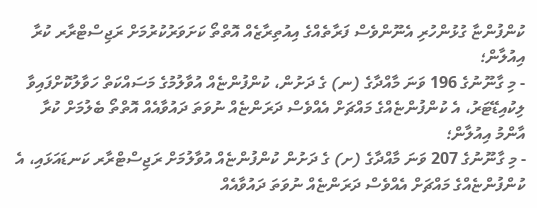ކުންފުންޏާ ގުޅުންހުރި އެނޫންވެސް ފަރާތެއްގެ އިއުތިރާޒެއް އޮތްތޯ ކަށަވަރުކުރުމަށް ރަޖިސްޓްރާރ ކުރާ އިއުލާން؛
- މި ގާނޫނުގެ 196 ވަނަ މާއްދާގެ (ނ) ގެ ދަށުން، ކުންފުންޏެއް އުވާލުމުގެ މަސައްކަތް ހަވާލުކޮށްފައިވާ ލިކުއިޑޭޓަރު، އެ ކުންފުންޏެއްގެ މައްޗަށް އެއްވެސް ދަރަންޏެއް ނުވަތަ ދައުވާއެއް އޮތްތޯ ބެލުމަށް ކުރާ އާންމު އިއުލާން؛
- މި ގާނޫނުގެ 207 ވަނަ މާއްދާގެ (ށ) ގެ ދަށުން ކުންފުންޏެއް އުވާލުމަށް ރަޖިސްޓްރާރ ކަނޑައަޅައި، އެ ކުންފުންޏެއްގެ މައްޗަށް އެއްވެސް ދަރަންޏެއް ނުވަތަ ދައުވާއެއް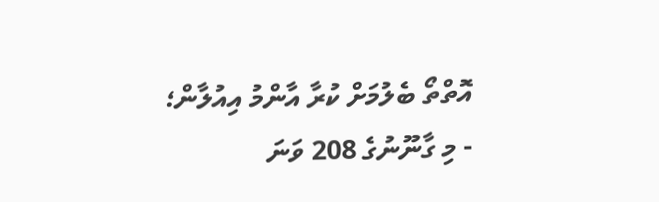އޮތްތޯ ބެލުމަށް ކުރާ އާންމު އިއުލާން؛
- މި ގާނޫނުގެ 208 ވަނަ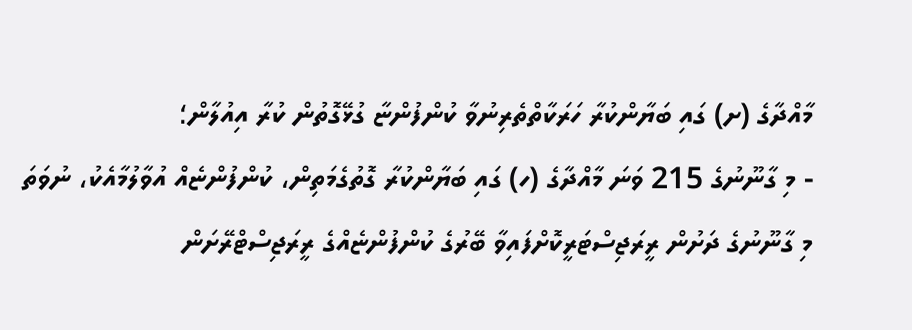މާއްދާގެ (ށ) ގައި ބަޔާންކުރާ ހަރަކާތްތެރިނުވާ ކުންފުންޏާ ގުޅޭގޮތުން ކުރާ އިއުލާން؛
- މި ގާނޫނުގެ 215 ވަނަ މާއްދާގެ (ހ) ގައި ބަޔާންކުރާ ގޮތުގެމަތިން، ކުންފުންޏެއް އުވާލުމާއެކު، ނުވަތަ މި ގާނޫނުގެ ދަށުން ރީރަޖިސްޓަރީކޮށްފައިވާ ބޭރުގެ ކުންފުންޏެއްގެ ރީރަޖިސްޓްރޭށަން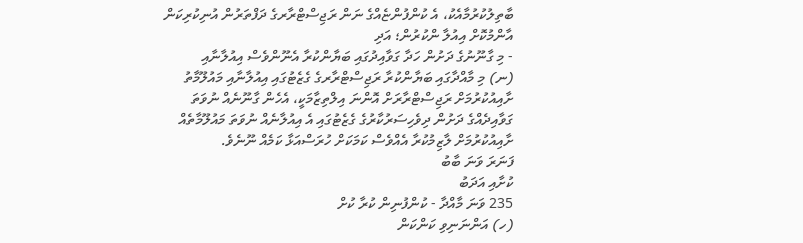ބާތިލުކުރުމާއެކު، އެ ކުންފުންޏެއްގެ ނަން ރަޖިސްޓްރާރގެ ދަފްތަރުން އުނިކުރިކަން އާންމުކޮށް އިއުލާ ންކުރުން؛ އަދި
- މި ގާނޫނުގެ ދަށުން ހަދާ ގަވާއިދުގައި ބަޔާންކުރާ އެނޫންވެސް އިއުލާނާއި
(ނ) މި މާއްދާގައި ބަޔާންކުރާ ރަޖިސްޓްރާރގެ ގެޒެޓުގައި އިއުލާނާއި މައުލޫމާތު ށާއިއުކުރުމަށް ރަޖިސްޓްރާރަށް އޮންނަ އިލްތިޒާމަކީ، އެހެން ގާނޫނެއް ނުވަތަ ގަވާއިދެއްގެ ދަށުން ދިވެހިސަރުކާރުގެ ގެޒެޓުގައި އެ އިއުލާނެއް ނުވަތަ މައުލޫމާތެއް ށާއިއުކުރުމަށް ލާޒިމުކުރާ އެއްވެސް ކަމަކަށް ހުރަސްއަޅާ ކަމެއް ނޫނެވެ.
ފަނަރަ ވަނަ ބާބު
ކުށާއި އަދަބު
235 ވަނަ މާއްދާ - ކުންފުނިން ކުރާ ކުށް
(ހ) އަންނަނިވި ކަންކަން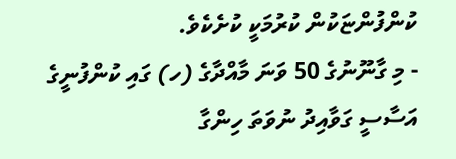ކުންފުންޏަކުން ކުރުމަކީ ކުށެކެވެ.
- މި ގާނޫނުގެ 50 ވަނަ މާއްދާގެ (ހ) ގައި ކުންފުނީގެ އަސާސީ ގަވާއިދު ނުވަތަ ހިންގާ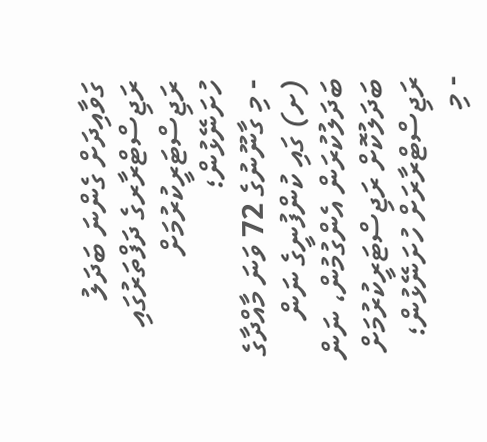ގަވާއިދަށް ގެންނަ ބަދަލު ރަޖިސްޓްރާރގެ ދަފްތަރުގައި ރަޖިސްޓަރީކުރުމަށް ހުށަނޭޅުން؛
- މި ގާނޫނުގެ 72 ވަނަ މާއްދާގެ (ށ) ގައި ކުންފުނީގެ ނަން ބަދަލުކުރަން އެންގުމުން، ނަން ބަދަލުކޮށް ރަޖިސްޓަރީކުރުމަށް ރަޖިސްޓްރާރަށް ހުށަނޭޅުން؛
- މި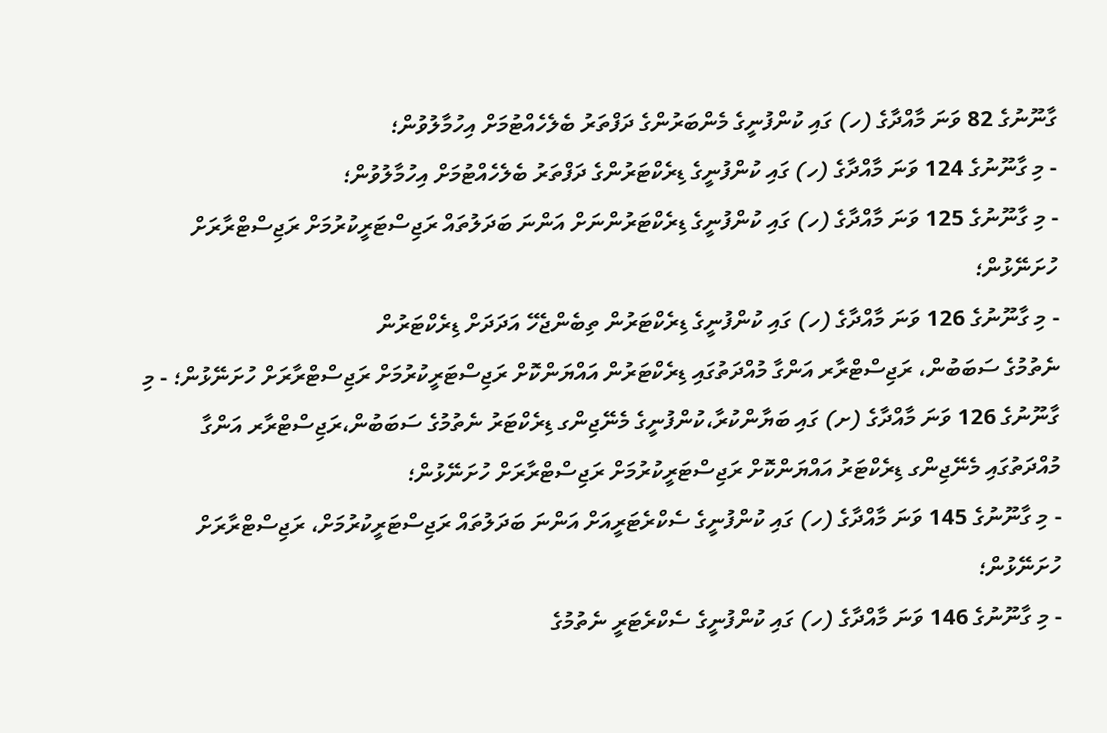ގާނޫނުގެ 82 ވަނަ މާއްދާގެ (ހ) ގައި ކުންފުނީގެ މެންބަރުންގެ ދަފްތަރު ބެލެހެއްޓުމަށް އިހުމާލުވުން؛
- މި ގާނޫނުގެ 124 ވަނަ މާއްދާގެ (ހ) ގައި ކުންފުނީގެ ޑިރެކްޓަރުންގެ ދަފްތަރު ބެލެހެއްޓުމަށް އިހުމާލުވުން؛
- މި ގާނޫނުގެ 125 ވަނަ މާއްދާގެ (ހ) ގައި ކުންފުނީގެ ޑިރެކްޓަރުންނަށް އަންނަ ބަދަލުތައް ރަޖިސްޓަރީކުރުމަށް ރަޖިސްޓްރާރަށް ހުށަނޭޅުން؛
- މި ގާނޫނުގެ 126 ވަނަ މާއްދާގެ (ހ) ގައި ކުންފުނީގެ ޑިރެކްޓަރުން ތިބެންޖެހޭ އަދަދަށް ޑިރެކްޓަރުން
ނެތުމުގެ ސަބަބުން، ރަޖިސްޓްރާރ އަންގާ މުއްދަތުގައި ޑިރެކްޓަރުން އައްޔަންކޮށް ރަޖިސްޓަރީކުރުމަށް ރަޖިސްޓްރާރަށް ހުށަނޭޅުން؛ - މި ގާނޫނުގެ 126 ވަނަ މާއްދާގެ (ށ) ގައި ބަޔާންކުރާ،ކުންފުނީގެ މެނޭޖިންގ ޑިރެކްޓަރު ނެތުމުގެ ސަބަބުން،ރަޖިސްޓްރާރ އަންގާ މުއްދަތުގައި މެނޭޖިންގ ޑިރެކްޓަރު އައްޔަންކޮށް ރަޖިސްޓަރީކުރުމަށް ރަޖިސްޓްރާރަށް ހުށަނޭޅުން؛
- މި ގާނޫނުގެ 145 ވަނަ މާއްދާގެ (ހ) ގައި ކުންފުނީގެ ސެކްރެޓަރީއަށް އަންނަ ބަދަލުތައް ރަޖިސްޓަރީކުރުމަށް، ރަޖިސްޓްރާރަށް ހުށަނޭޅުން؛
- މި ގާނޫނުގެ 146 ވަނަ މާއްދާގެ (ހ) ގައި ކުންފުނީގެ ސެކްރެޓަރީ ނެތުމުގެ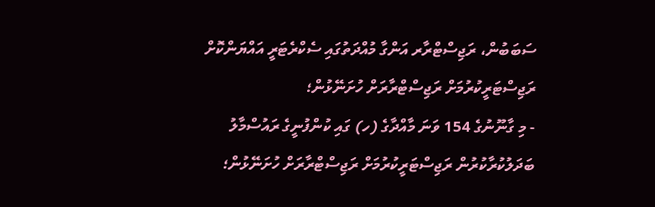ސަބަބުން، ރަޖިސްޓްރާރ އަންގާ މުއްދަތުގައި ސެކްރެޓަރީ އައްޔަންކޮށް ރަޖިސްޓަރީކުރުމަށް ރަޖިސްޓްރާރަށް ހުށަނޭޅުން؛
- މި ގާނޫނުގެ 154 ވަނަ މާއްދާގެ (ހ) ގައި ކުންފުނީގެ ރައުސްމާލު ބަދަލުކުރާކުރުން ރަޖިސްޓަރީކުރުމަށް ރަޖިސްޓްރާރަށް ހުށަނޭޅުން؛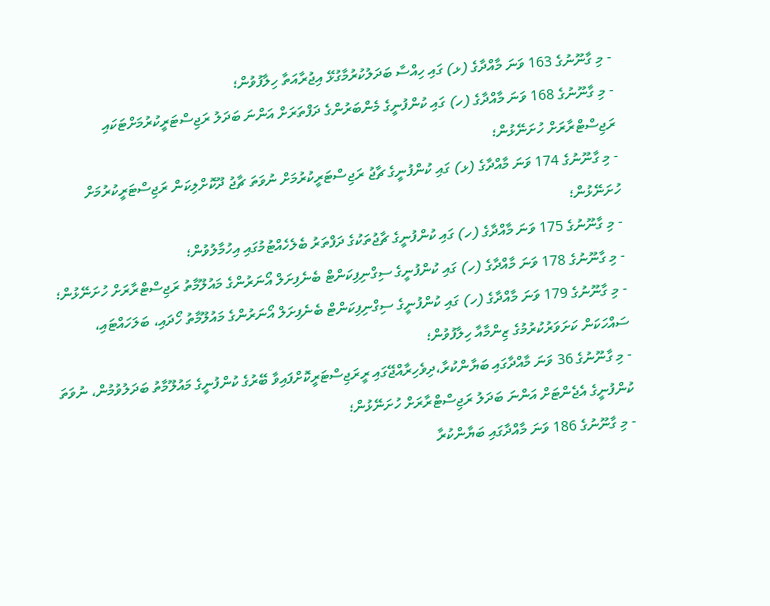- މި ގާނޫނުގެ 163 ވަނަ މާއްދާގެ (ޅ) ގައި ހިއްސާ ބަދަލުކުރުމާގުޅޭ އިޖުރާއަތާ ހިލާފުވުން؛
- މި ގާނޫނުގެ 168 ވަނަ މާއްދާގެ (ހ) ގައި ކުންފުނީގެ މެންބަރުންގެ ދަފްތަރަށް އަންނަ ބަދަލު ރަޖިސްޓަރީކުރުމަށްޓަކައި ރަޖިސްޓްރާރަށް ހުށަނޭޅުން؛
- މި ގާނޫނުގެ 174 ވަނަ މާއްދާގެ (ޅ) ގައި ކުންފުނީގެ ޗާޖު ރަޖިސްޓަރީކުރުމަށް ނުވަތަ ޗާޖު ދޫކޮށްލިކަން ރަޖިސްޓަރީކުރުމަށް ހުށަނޭޅުން؛
- މި ގާނޫނުގެ 175 ވަނަ މާއްދާގެ (ހ) ގައި ކުންފުނީގެ ޗާޖުތަކުގެ ދަފްތަރު ބެލެހެއްޓުމުގައި އިހުމާލުވުން؛
- މި ގާނޫނުގެ 178 ވަނަ މާއްދާގެ (ހ) ގައި ކުންފުނީގެ ސިގްނިފިކަންޓް ބެނެފިށަލް އޯނަރުންގެ މައުލޫމާތު ރަޖިސްޓްރާރަށް ހުށަނޭޅުން؛
- މި ގާނޫނުގެ 179 ވަނަ މާއްދާގެ (ހ) ގައި ކުންފުނީގެ ސިގްނިފިކަންޓް ބެނެފިށަލް އޯނަރުންގެ މައުލޫމާތު ހޯދައި، ބަލަހައްޓައި، ސައްހަކަން ކަށަވަރުކުރުމުގެ ޒިންމާއާ ހިލާފުވުން؛
- މި ގާނޫނުގެ 36 ވަނަ މާއްދާގައި ބަޔާންކުރާ،ދިވެހިރާއްޖޭގައި ރީރަޖިސްޓަރީކޮށްފައިވާ ބޭރުގެ ކުންފުނީގެ މައުލޫމާތު ބަދަލުވުމުން، ނުވަތަ ކުންފުނީގެ އެޖެންޓަށް އަންނަ ބަދަލު ރަޖިސްޓްރާރަށް ހުށަނޭޅުން؛
- މި ގާނޫނުގެ 186 ވަނަ މާއްދާގައި ބަޔާންކުރާ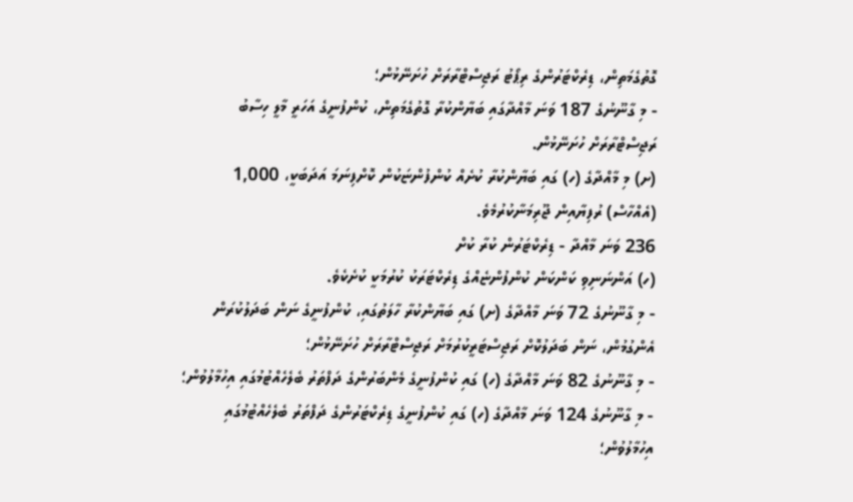ގޮތުގެމަތިން، ޑިރެކްޓަރުންގެ ރިޕޯޓު ރަޖިސްޓްރާރަށް ހުށަނޭޅުން؛
- މި ގާނޫނުގެ 187 ވަނަ މާއްދާގައި ބަޔާންކުރާ ގޮތުގެމަތިން، ކުންފުނީގެ އަހަރީ މާލީ ހިސާބު ރަޖިސްޓްރާރަށް ހުށަނޭޅުން.
(ށ) މި މާއްދާގެ (ހ) ގައި ބަޔާންކުރާ ކުށެއް ކުންފުންޏަކުން ކޮށްފިނަމަ އަދަބަކީ، 1,000 (އެއްހާސް) ރުފިޔާއިން ޖޫރިމަނާކުރުމެވެ.
236 ވަނަ މާއްދާ - ޑިރެކްޓަރުން ކުރާ ކުށް
(ހ) އަންނަނިވި ކަންކަން ކުންފުންޏެއްގެ ޑިރެކްޓަރަކު ކުރުމަކީ ކުށެކެވެ.
- މި ގާނޫނުގެ 72 ވަނަ މާއްދާގެ (ށ) ގައި ބަޔާންކުރާ ހާލަތުގައި، ކުންފުނީގެ ނަން ބަދަލުކުރަން އެންގުމުން، ނަން ބަދަލުކޮށް ރަޖިސްޓަރީކުރުމަށް ރަޖިސްޓްރާރަށް ހުށަނޭޅުން؛
- މި ގާނޫނުގެ 82 ވަނަ މާއްދާގެ (ހ) ގައި ކުންފުނީގެ މެންބަރުންގެ ދަފްތަރު ބެލެހެއްޓުމުގައި އިހުމާލުވުން؛
- މި ގާނޫނުގެ 124 ވަނަ މާއްދާގެ (ހ) ގައި ކުންފުނީގެ ޑިރެކްޓަރުންގެ ދަފްތަރު ބެލެހެއްޓުމުގައި އިހުމާލުވުން؛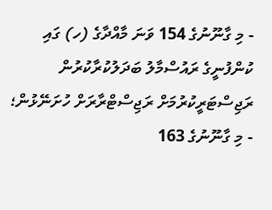- މި ގާނޫނުގެ 154 ވަނަ މާއްދާގެ (ހ) ގައި ކުންފުނީގެ ރައުސްމާލު ބަދަލުކުރާކުރުން ރަޖިސްޓަރީކުރުމަށް ރަޖިސްޓްރާރަށް ހުށަނޭޅުން؛
- މި ގާނޫނުގެ 163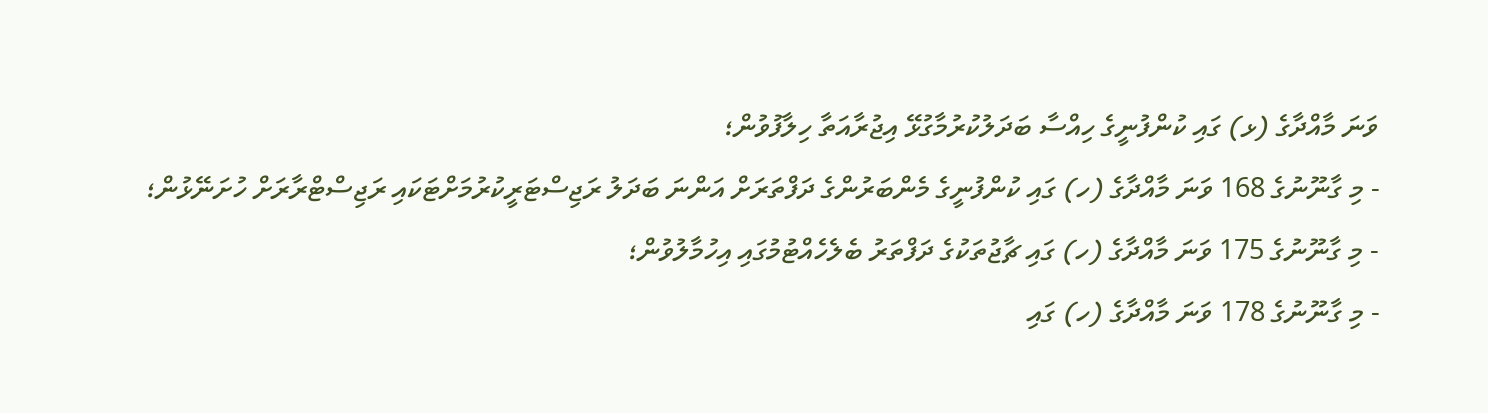ވަނަ މާއްދާގެ (ޅ) ގައި ކުންފުނީގެ ހިއްސާ ބަދަލުކުރުމާގުޅޭ އިޖުރާއަތާ ހިލާފުވުން؛
- މި ގާނޫނުގެ 168 ވަނަ މާއްދާގެ (ހ) ގައި ކުންފުނީގެ މެންބަރުންގެ ދަފްތަރަށް އަންނަ ބަދަލު ރަޖިސްޓަރީކުރުމަށްޓަކައި ރަޖިސްޓްރާރަށް ހުށަނޭޅުން؛
- މި ގާނޫނުގެ 175 ވަނަ މާއްދާގެ (ހ) ގައި ޗާޖުތަކުގެ ދަފްތަރު ބެލެހެއްޓުމުގައި އިހުމާލުވުން؛
- މި ގާނޫނުގެ 178 ވަނަ މާއްދާގެ (ހ) ގައި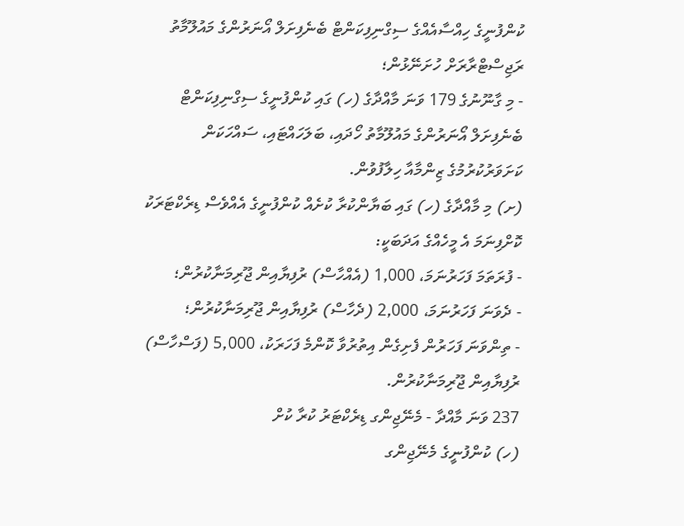ކުންފުނީގެ ހިއްސާއެއްގެ ސިގްނިފިކަންޓް ބެނެފިށަލް އޯނަރުންގެ މައުލޫމާތު ރަޖިސްޓްރާރަށް ހުށަނޭޅުން؛
- މި ގާނޫނުގެ 179 ވަނަ މާއްދާގެ (ހ) ގައި ކުންފުނީގެ ސިގްނިފިކަންޓް ބެނެފިށަލް އޯނަރުންގެ މައުލޫމާތު ހޯދައި، ބަލަހައްޓައި، ސައްހަކަން ކަށަވަރުކުރުމުގެ ޒިންމާއާ ހިލާފުވުން.
(ށ) މި މާއްދާގެ (ހ) ގައި ބަޔާންކުރާ ކުށެއް ކުންފުނީގެ އެއްވެސް ޑިރެކްޓަރަކު ކޮށްފިނަމަ އެ މީހެއްގެ އަދަބަކީ:
- ފުރަތަމަ ފަހަރުނަމަ، 1,000 (އެއްހާސް) ރުފިޔާއިން ޖޫރިމަނާކުރުން؛
- ދެވަނަ ފަހަރުނަމަ، 2,000 (ދެހާސް) ރުފިޔާއިން ޖޫރިމަނާކުރުން؛
- ތިންވަނަ ފަހަރުން ފެށިގެން އިތުރުވާ ކޮންމެ ފަހަރަކު، 5,000 (ފަސްހާސް) ރުފިޔާއިން ޖޫރިމަނާކުރުން.
237 ވަނަ މާއްދާ - މެނޭޖިންގ ޑިރެކްޓަރު ކުރާ ކުށް
(ހ) ކުންފުނީގެ މެނޭޖިންގ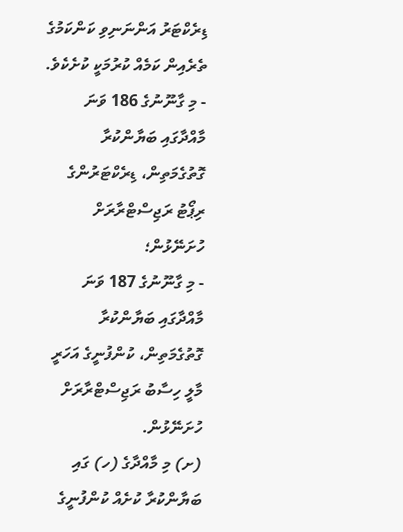ޑިރެކްޓަރު އަންނަނިވި ކަންކަމުގެ ތެރެއިން ކަމެއް ކުރުމަކީ ކުށެކެވެ.
- މި ގާނޫނުގެ 186 ވަނަ މާއްދާގައި ބަޔާންކުރާ ގޮތުގެމަތިން، ޑިރެކްޓަރުންގެ ރިޕޯޓު ރަޖިސްޓްރާރަށް ހުށަނޭޅުން؛
- މި ގާނޫނުގެ 187 ވަނަ މާއްދާގައި ބަޔާންކުރާ ގޮތުގެމަތިން، ކުންފުނީގެ އަހަރީ މާލީ ހިސާބު ރަޖިސްޓްރާރަށް ހުށަނޭޅުން.
(ށ) މި މާއްދާގެ (ހ) ގައި ބަޔާންކުރާ ކުށެއް ކުންފުނީގެ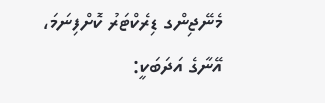މެނޭޖިންގ ޑިރެކްޓަރު ކޮށްފިނަމަ، އޭނާގެ އަދަބަކީ: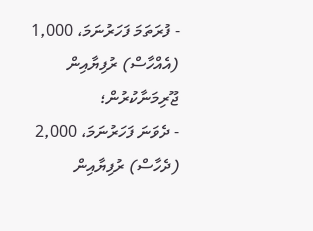- ފުރަތަމަ ފަހަރުނަމަ، 1,000 (އެއްހާސް) ރުފިޔާއިން ޖޫރިމަނާކުރުން؛
- ދެވަނަ ފަހަރުނަމަ، 2,000 (ދެހާސް) ރުފިޔާއިން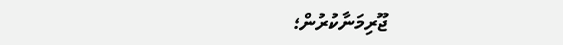ޖޫރިމަނާކުރުން؛